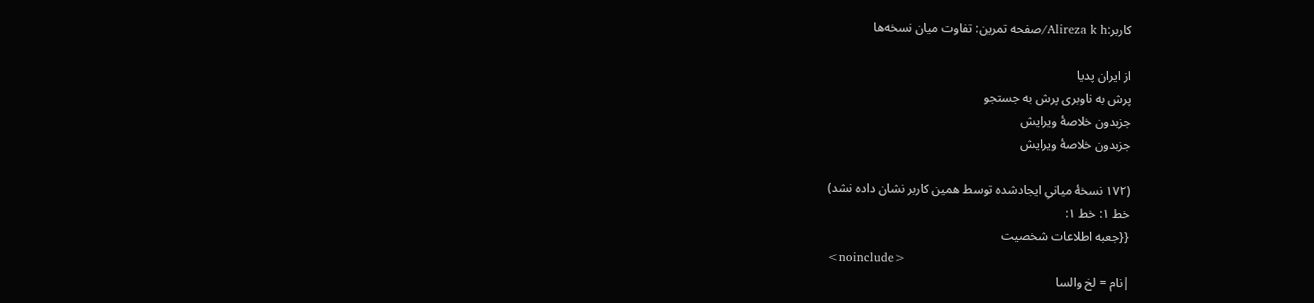کاربر:Alireza k h/صفحه تمرین: تفاوت میان نسخه‌ها

از ایران پدیا
پرش به ناوبری پرش به جستجو
جزبدون خلاصۀ ویرایش
جزبدون خلاصۀ ویرایش

(۱۷۲ نسخهٔ میانیِ ایجادشده توسط همین کاربر نشان داده نشد)
خط ۱: خط ۱:
{{جعبه اطلاعات شخصیت
<noinclude>
|نام = لخ والسا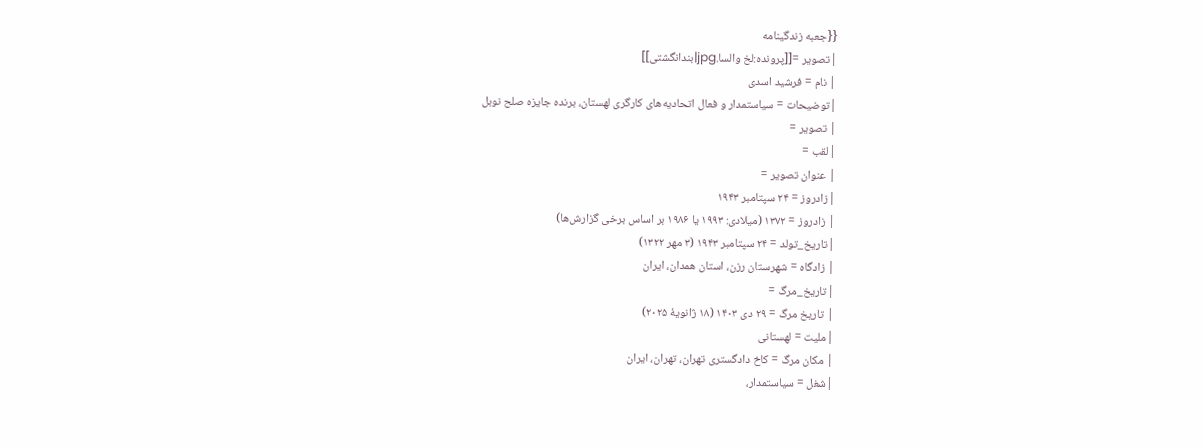{{جعبه زندگینامه
|تصویر =[[پرونده:لخ والسا.jpg|بندانگشتی]]
| نام = فرشید اسدی
|توضیحات = سیاستمدار و فعال اتحادیه‌های کارگری لهستان، برنده جایزه صلح نوبل
| تصویر =
|لقب =
| عنوان تصویر =
|زادروز = ۲۴ سپتامبر ۱۹۴۳
| زادروز = ۱۳۷۲ (میلادی: ۱۹۹۳ یا ۱۹۸۶ بر اساس برخی گزارش‌ها)
|تاریخ_تولد = ۲۴ سپتامبر ۱۹۴۳ (۳ مهر ۱۳۲۲)
| زادگاه = شهرستان رزن، استان همدان، ایران
|تاریخ_مرگ =
| تاریخ مرگ = ۲۹ دی ۱۴۰۳ (۱۸ ژانویهٔ ۲۰۲۵)
|ملیت = لهستانی
| مکان مرگ = کاخ دادگستری تهران، تهران، ایران
|شغل = سیاستمدار،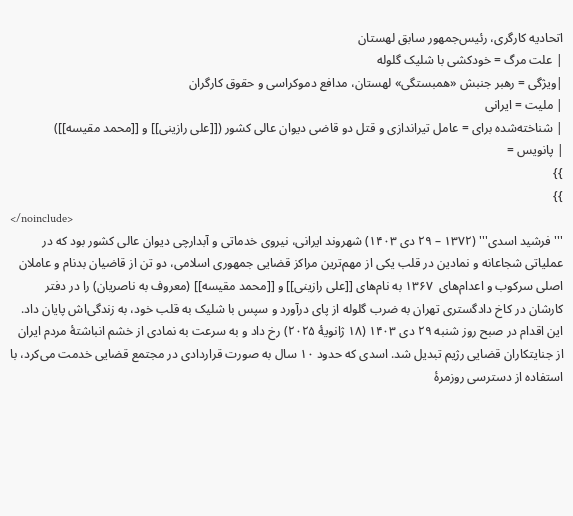اتحادیه کارگری، رئیس‌جمهور سابق لهستان
| علت مرگ = خودکشی با شلیک گلوله
|ویژگی = رهبر جنبش «همبستگی» لهستان، مدافع دموکراسی و حقوق کارگران
| ملیت = ایرانی
| شناخته‌شده برای = عامل تیراندازی و قتل دو قاضی دیوان عالی کشور ([[علی رازینی]] و [[محمد مقیسه]])
| پانویس =
}}
}}
</noinclude>
'''فرشید اسدی''' (۱۳۷۲ – ۲۹ دی ۱۴۰۳) شهروند ایرانی، نیروی خدماتی و آبدارچی دیوان عالی کشور بود که در عملیاتی شجاعانه و نمادین در قلب یکی از مهم‌ترین مراکز قضایی جمهوری اسلامی، دو تن از قاضیان بدنام و عاملان اصلی سرکوب و اعدام‌های  ۱۳۶۷ به نام‌های [[علی رازینی]] و [[محمد مقیسه]] (معروف به ناصریان) را در دفتر کارشان در کاخ دادگستری تهران به ضرب گلوله از پای درآورد و سپس با شلیک به قلب خود، به زندگی‌اش پایان داد. این اقدام در صبح روز شنبه ۲۹ دی ۱۴۰۳ (۱۸ ژانویهٔ ۲۰۲۵) رخ داد و به سرعت به نمادی از خشم انباشتهٔ مردم ایران از جنایتکاران قضایی رژیم تبدیل شد. اسدی که حدود ۱۰ سال به صورت قراردادی در مجتمع قضایی خدمت می‌کرد، با استفاده از دسترسی روزمرهٔ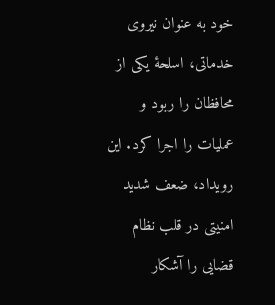خود به عنوان نیروی خدماتی، اسلحهٔ یکی از محافظان را ربود و عملیات را اجرا کرد. این رویداد، ضعف شدید امنیتی در قلب نظام قضایی را آشکار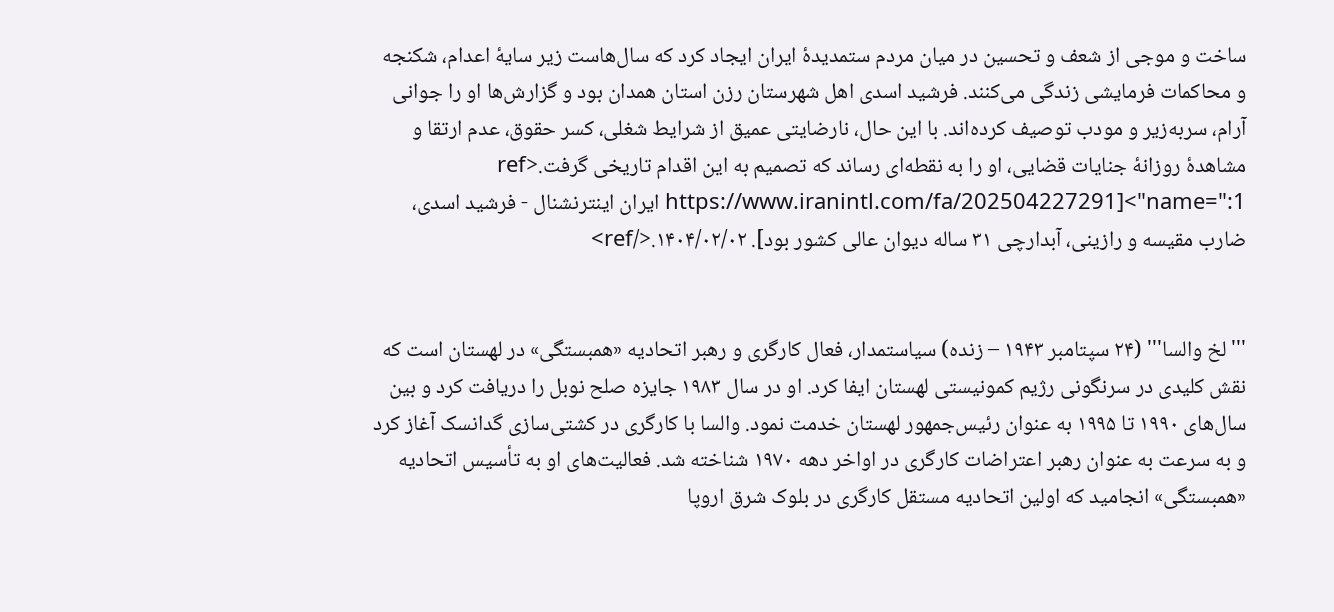ساخت و موجی از شعف و تحسین در میان مردم ستمدیدهٔ ایران ایجاد کرد که سال‌هاست زیر سایهٔ اعدام، شکنجه و محاکمات فرمایشی زندگی می‌کنند. فرشید اسدی اهل شهرستان رزن استان همدان بود و گزارش‌ها او را جوانی آرام، سربه‌زیر و مودب توصیف کرده‌اند. با این حال، نارضایتی عمیق از شرایط شغلی، کسر حقوق، عدم ارتقا و مشاهدهٔ روزانهٔ جنایات قضایی، او را به نقطه‌ای رساند که تصمیم به این اقدام تاریخی گرفت.<ref name=":1">[https://www.iranintl.com/fa/202504227291 ایران اینترنشنال - فرشید اسدی، ضارب مقیسه و رازینی، آبدارچی ۳۱ ساله دیوان عالی کشور بود]. ۱۴۰۴/۰۲/۰۲.</ref>


'''لخ والسا''' (۲۴ سپتامبر ۱۹۴۳ – زنده) سیاستمدار، فعال کارگری و رهبر اتحادیه «همبستگی» در لهستان است که نقش کلیدی در سرنگونی رژیم کمونیستی لهستان ایفا کرد. او در سال ۱۹۸۳ جایزه صلح نوبل را دریافت کرد و بین سال‌های ۱۹۹۰ تا ۱۹۹۵ به عنوان رئیس‌جمهور لهستان خدمت نمود. والسا با کارگری در کشتی‌سازی گدانسک آغاز کرد و به سرعت به عنوان رهبر اعتراضات کارگری در اواخر دهه ۱۹۷۰ شناخته شد. فعالیت‌های او به تأسیس اتحادیه «همبستگی» انجامید که اولین اتحادیه مستقل کارگری در بلوک شرق اروپا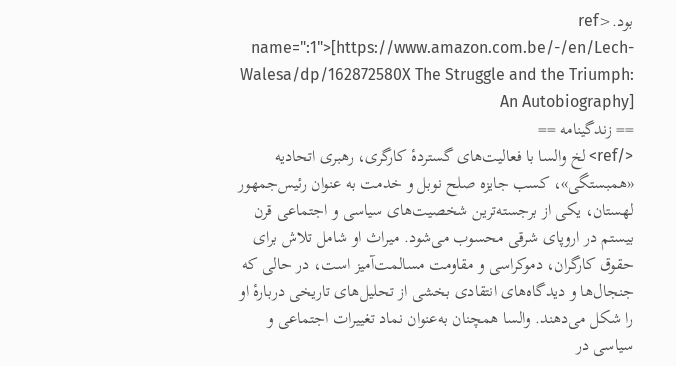بود.<ref name=":1">[https://www.amazon.com.be/-/en/Lech-Walesa/dp/162872580X The Struggle and the Triumph: An Autobiography]
== زندگینامه ==
</ref> لخ والسا با فعالیت‌های گستردهٔ کارگری، رهبری اتحادیه «همبستگی»، کسب جایزه صلح نوبل و خدمت به عنوان رئیس‌جمهور لهستان، یکی از برجسته‌ترین شخصیت‌های سیاسی و اجتماعی قرن بیستم در اروپای شرقی محسوب می‌شود. میراث او شامل تلاش برای حقوق کارگران، دموکراسی و مقاومت مسالمت‌آمیز است، در حالی که جنجال‌ها و دیدگاه‌های انتقادی بخشی از تحلیل‌های تاریخی دربارهٔ او را شکل می‌دهند. والسا همچنان به‌عنوان نماد تغییرات اجتماعی و سیاسی در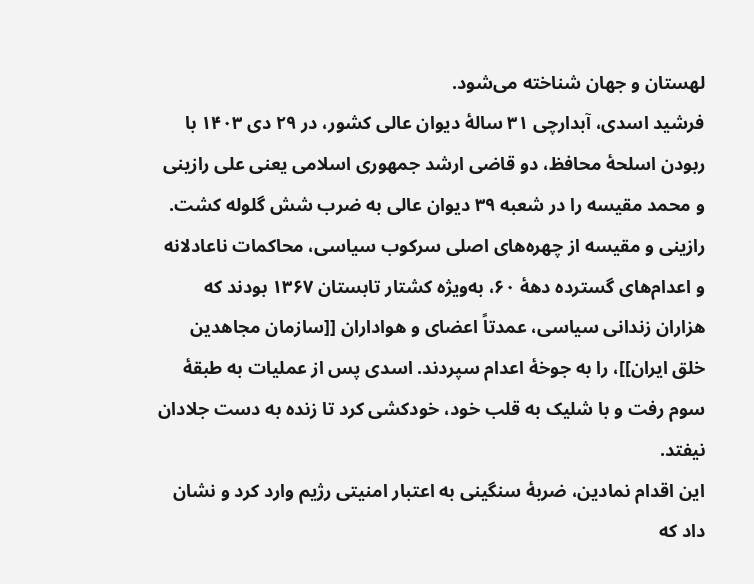لهستان و جهان شناخته می‌شود.
فرشید اسدی، آبدارچی ۳۱ سالهٔ دیوان عالی کشور، در ۲۹ دی ۱۴۰۳ با ربودن اسلحهٔ محافظ، دو قاضی ارشد جمهوری اسلامی یعنی علی رازینی و محمد مقیسه را در شعبه ۳۹ دیوان عالی به ضرب شش گلوله کشت. رازینی و مقیسه از چهره‌های اصلی سرکوب سیاسی، محاکمات ناعادلانه و اعدام‌های گسترده دههٔ ۶۰، به‌ویژه کشتار تابستان ۱۳۶۷ بودند که هزاران زندانی سیاسی، عمدتاً اعضای و هواداران [[سازمان مجاهدین خلق ایران]]، را به جوخهٔ اعدام سپردند. اسدی پس از عملیات به طبقهٔ سوم رفت و با شلیک به قلب خود، خودکشی کرد تا زنده به دست جلادان نیفتد.
این اقدام نمادین، ضربهٔ سنگینی به اعتبار امنیتی رژیم وارد کرد و نشان داد که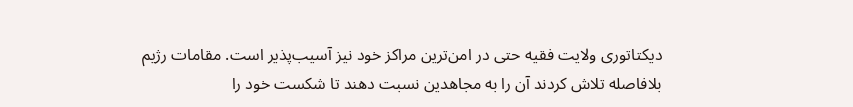دیکتاتوری ولایت فقیه حتی در امن‌ترین مراکز خود نیز آسیب‌پذیر است. مقامات رژیم بلافاصله تلاش کردند آن را به مجاهدین نسبت دهند تا شکست خود را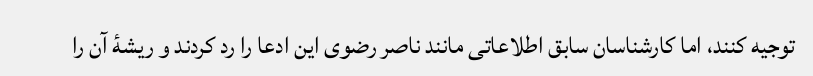توجیه کنند، اما کارشناسان سابق اطلاعاتی مانند ناصر رضوی این ادعا را رد کردند و ریشهٔ آن را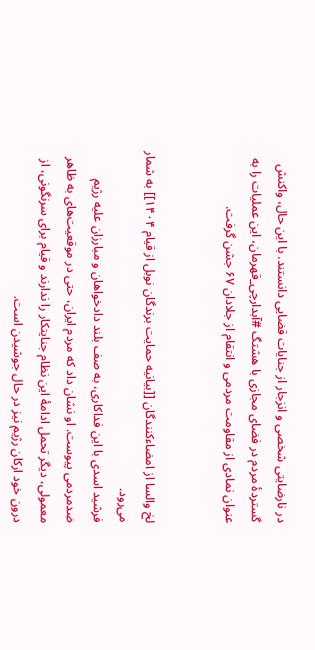در نارضایتی شخصی و انزجار از جنایات قضایی دانستند. با این حال، واکنش گستردهٔ مردم در فضای مجازی با هشتگ #آبدارچی_قهرمان، این عملیات را به عنوان نمادی از مقاومت مردمی و انتقام از جلادان ۶۷ جشن گرفت.


لخ والسا از امضاءکنندگان [[بیانیه حمایت برندگان نوبل از قیام ۱۴۰۴]] به شمار می‌رود.
فرشید اسدی با این فداکاری، به صف بلند دادخواهان و مبارزان علیه رژیم ضدمردمی پیوست. او نشان داد که مردم ایران، حتی در موقعیت‌های به ظاهر معمولی، دیگر تحمل ادامهٔ این نظام جنایتکار را ندارند و قیام برای سرنگونی، از درون خود ارکان رژیم نیز در حال جوشیدن است.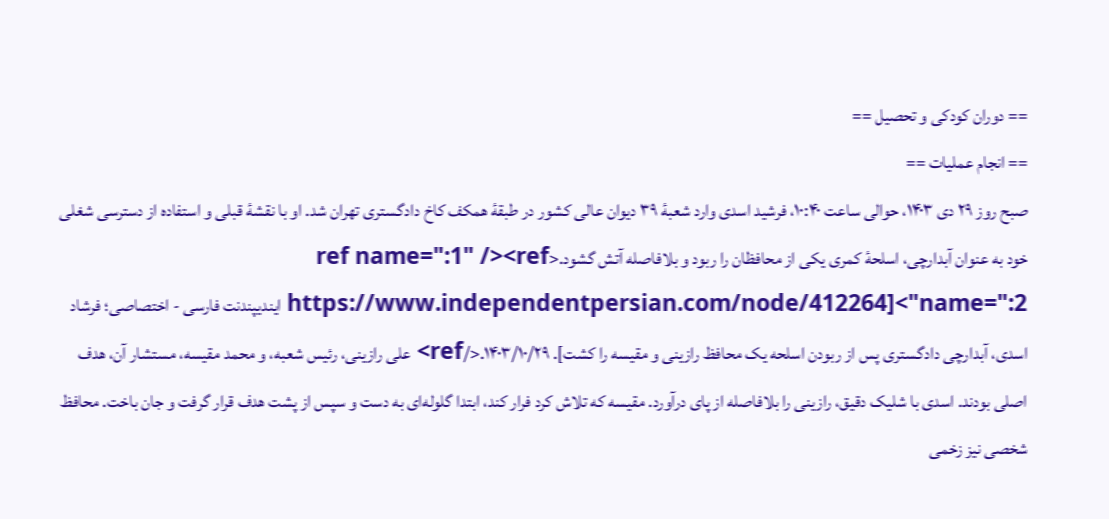== دوران کودکی و تحصیل ==
== انجام عملیات ==
صبح روز ۲۹ دی ۱۴۰۳، حوالی ساعت ۱۰:۴۰، فرشید اسدی وارد شعبهٔ ۳۹ دیوان عالی کشور در طبقهٔ همکف کاخ دادگستری تهران شد. او با نقشهٔ قبلی و استفاده از دسترسی شغلی خود به عنوان آبدارچی، اسلحهٔ کمری یکی از محافظان را ربود و بلافاصله آتش گشود.<ref name=":1" /><ref name=":2">[https://www.independentpersian.com/node/412264 ایندیپندنت فارسی - اختصاصی؛ فرشاد اسدی، آبدارچی دادگستری پس از ربودن اسلحه یک محافظ رازینی و مقیسه را کشت]. ۱۴۰۳/۱۰/۲۹.</ref> علی رازینی، رئیس شعبه، و محمد مقیسه، مستشار آن، هدف اصلی بودند. اسدی با شلیک دقیق، رازینی را بلافاصله از پای درآورد. مقیسه که تلاش کرد فرار کند، ابتدا گلوله‌ای به دست و سپس از پشت هدف قرار گرفت و جان باخت. محافظ شخصی نیز زخمی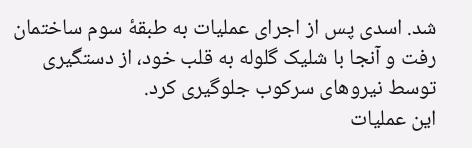شد. اسدی پس از اجرای عملیات به طبقهٔ سوم ساختمان رفت و آنجا با شلیک گلوله به قلب خود، از دستگیری توسط نیروهای سرکوب جلوگیری کرد.
این عملیات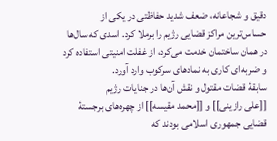دقیق و شجاعانه، ضعف شدید حفاظتی در یکی از حساس‌ترین مراکز قضایی رژیم را برملا کرد. اسدی که سال‌ها در همان ساختمان خدمت می‌کرد، از غفلت امنیتی استفاده کرد و ضربه‌ای کاری به نمادهای سرکوب وارد آورد.
سابقهٔ قضات مقتول و نقش آن‌ها در جنایات رژیم
[[علی رازینی]] و [[محمد مقیسه]] از چهره‌های برجستهٔ قضایی جمهوری اسلامی بودند که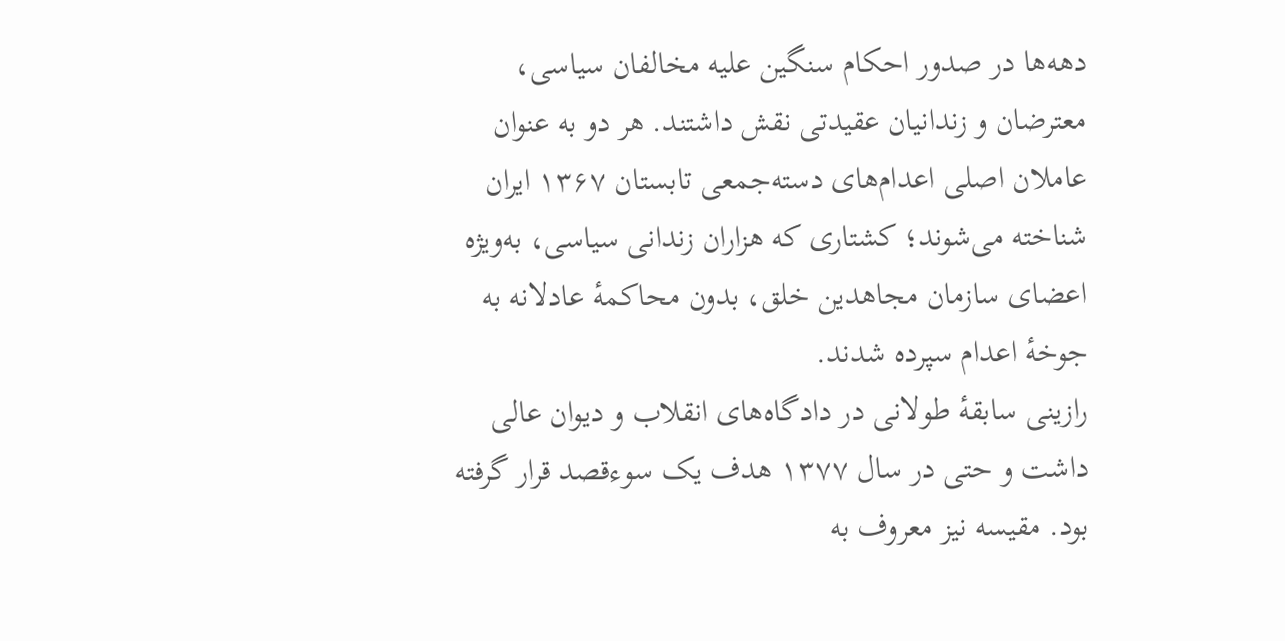دهه‌ها در صدور احکام سنگین علیه مخالفان سیاسی، معترضان و زندانیان عقیدتی نقش داشتند. هر دو به عنوان عاملان اصلی اعدام‌های دسته‌جمعی تابستان ۱۳۶۷ ایران شناخته می‌شوند؛ کشتاری که هزاران زندانی سیاسی، به‌ویژه اعضای سازمان مجاهدین خلق، بدون محاکمهٔ عادلانه به جوخهٔ اعدام سپرده شدند.
رازینی سابقهٔ طولانی در دادگاه‌های انقلاب و دیوان عالی داشت و حتی در سال ۱۳۷۷ هدف یک سوءقصد قرار گرفته بود. مقیسه نیز معروف به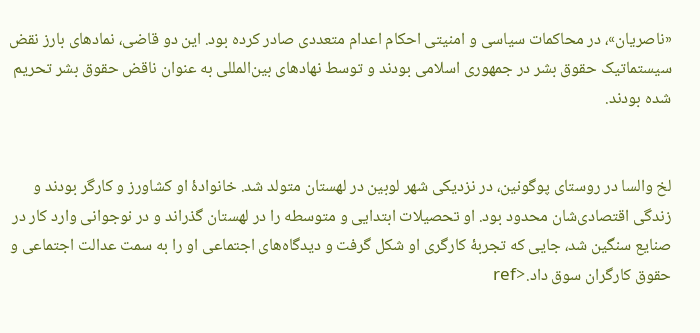«ناصریان»، در محاکمات سیاسی و امنیتی احکام اعدام متعددی صادر کرده بود. این دو قاضی، نمادهای بارز نقض سیستماتیک حقوق بشر در جمهوری اسلامی بودند و توسط نهادهای بین‌المللی به عنوان ناقض حقوق بشر تحریم شده بودند.


لخ والسا در روستای پوگونین، در نزدیکی شهر لوبین در لهستان متولد شد. خانوادهٔ او کشاورز و کارگر بودند و زندگی اقتصادی‌شان محدود بود. او تحصیلات ابتدایی و متوسطه را در لهستان گذراند و در نوجوانی وارد کار در صنایع سنگین شد، جایی که تجربهٔ کارگری او شکل گرفت و دیدگاه‌های اجتماعی او را به سمت عدالت اجتماعی و حقوق کارگران سوق داد.<ref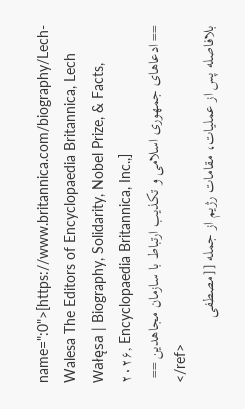name=":0">[https://www.britannica.com/biography/Lech-Walesa The Editors of Encyclopaedia Britannica, Lech Wałęsa | Biography, Solidarity, Nobel Prize, & Facts, ۲۰۲۶, Encyclopaedia Britannica, Inc.,]
== ادعاهای جمهوری اسلامی و تکذیب ارتباط با سازمان مجاهدین ==
</ref>
بلافاصله پس از عملیات، مقامات رژیم از جمله [[مصطفی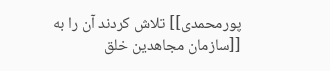پورمحمدی]] تلاش کردند آن را به [[سازمان مجاهدین خلق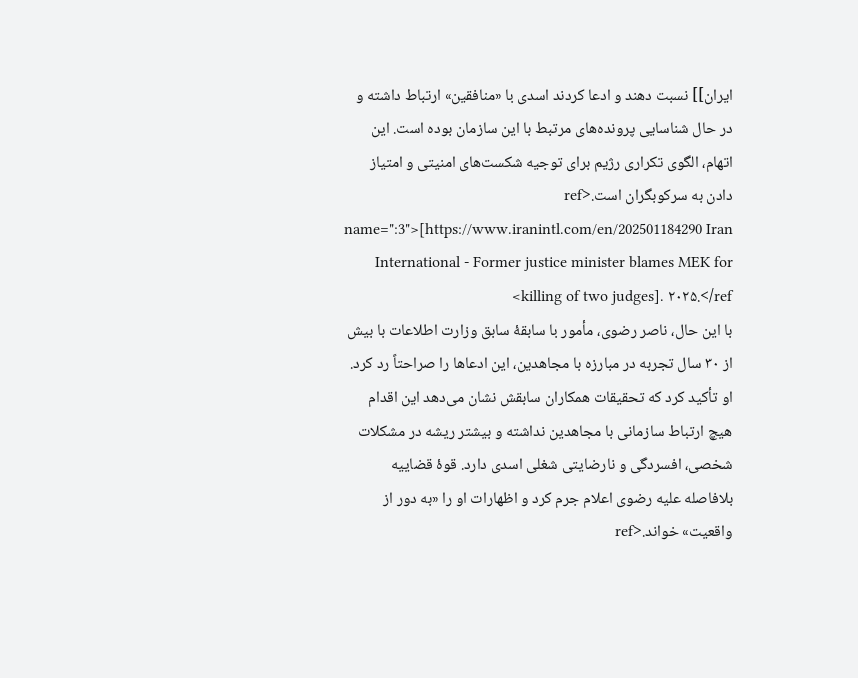ایران]] نسبت دهند و ادعا کردند اسدی با «منافقین» ارتباط داشته و در حال شناسایی پرونده‌های مرتبط با این سازمان بوده است. این اتهام، الگوی تکراری رژیم برای توجیه شکست‌های امنیتی و امتیاز دادن به سرکوبگران است.<ref name=":3">[https://www.iranintl.com/en/202501184290 Iran International - Former justice minister blames MEK for killing of two judges]. ۲۰۲۵.</ref>
با این حال، ناصر رضوی، مأمور با سابقهٔ سابق وزارت اطلاعات با بیش از ۳۰ سال تجربه در مبارزه با مجاهدین، این ادعاها را صراحتاً رد کرد. او تأکید کرد که تحقیقات همکاران سابقش نشان می‌دهد این اقدام هیچ ارتباط سازمانی با مجاهدین نداشته و بیشتر ریشه در مشکلات شخصی، افسردگی و نارضایتی شغلی اسدی دارد. قوهٔ قضاییه بلافاصله علیه رضوی اعلام جرم کرد و اظهارات او را «به دور از واقعیت» خواند.<ref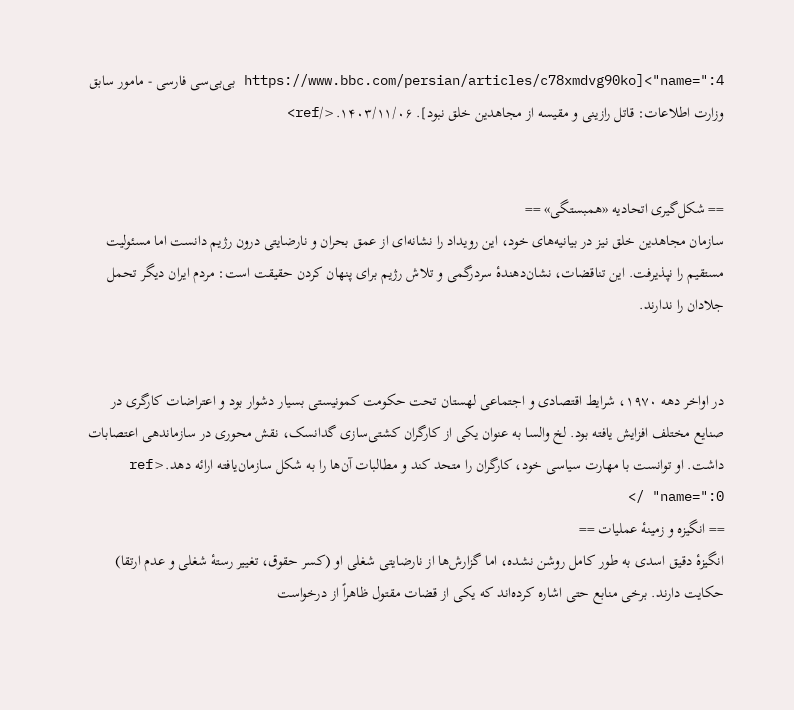name=":4">[https://www.bbc.com/persian/articles/c78xmdvg90ko بی‌بی‌سی فارسی - مامور سابق وزارت اطلاعات: قاتل رازینی و مقیسه از مجاهدین خلق نبود]. ۱۴۰۳/۱۱/۰۶.</ref>


== شکل‌گیری اتحادیه «همبستگی» ==
سازمان مجاهدین خلق نیز در بیانیه‌های خود، این رویداد را نشانه‌ای از عمق بحران و نارضایتی درون رژیم دانست اما مسئولیت مستقیم را نپذیرفت. این تناقضات، نشان‌دهندهٔ سردرگمی و تلاش رژیم برای پنهان کردن حقیقت است: مردم ایران دیگر تحمل جلادان را ندارند.


در اواخر دهه ۱۹۷۰، شرایط اقتصادی و اجتماعی لهستان تحت حکومت کمونیستی بسیار دشوار بود و اعتراضات کارگری در صنایع مختلف افزایش یافته بود. لخ والسا به عنوان یکی از کارگران کشتی‌سازی گدانسک، نقش محوری در سازماندهی اعتصابات داشت. او توانست با مهارت سیاسی خود، کارگران را متحد کند و مطالبات آن‌ها را به شکل سازمان‌یافته ارائه دهد.<ref name=":0" />
== انگیزه و زمینهٔ عملیات ==
انگیزهٔ دقیق اسدی به طور کامل روشن نشده، اما گزارش‌ها از نارضایتی شغلی او (کسر حقوق، تغییر رستهٔ شغلی و عدم ارتقا) حکایت دارند. برخی منابع حتی اشاره کرده‌اند که یکی از قضات مقتول ظاهراً از درخواست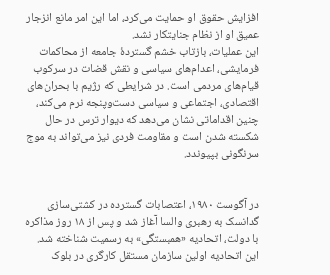افزایش حقوق او حمایت می‌کرد، اما این امر مانع انزجار عمیق او از نظام جنایتکار نشد.
این عملیات، بازتاب خشم گستردهٔ جامعه از محاکمات فرمایشی، اعدام‌های سیاسی و نقش قضات در سرکوب قیام‌های مردمی است. در شرایطی که رژیم با بحران‌های اقتصادی، اجتماعی و سیاسی دست‌وپنجه نرم می‌کند، چنین اقداماتی نشان می‌دهد که دیوار ترس در حال شکسته شدن است و مقاومت فردی نیز می‌تواند به موج سرنگونی بپیوندد.


در آگوست ۱۹۸۰، اعتصابات گسترده در کشتی‌سازی گدانسک به رهبری والسا آغاز شد و پس از ۱۸ روز مذاکره با دولت، اتحادیه «همبستگی» به رسمیت شناخته شد. این اتحادیه اولین سازمان مستقل کارگری در بلوک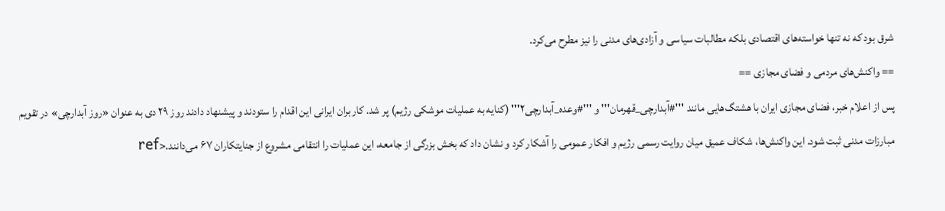شرق بود که نه تنها خواسته‌های اقتصادی بلکه مطالبات سیاسی و آزادی‌های مدنی را نیز مطرح می‌کرد.
== واکنش‌های مردمی و فضای مجازی ==
پس از اعلام خبر، فضای مجازی ایران با هشتگ‌هایی مانند '''#آبدارچی_قهرمان''' و '''#وعده_آبدارچی۲''' (کنایه به عملیات موشکی رژیم) پر شد. کاربران ایرانی این اقدام را ستودند و پیشنهاد دادند روز ۲۹ دی به عنوان «روز آبدارچی» در تقویم مبارزات مدنی ثبت شود. این واکنش‌ها، شکاف عمیق میان روایت رسمی رژیم و افکار عمومی را آشکار کرد و نشان داد که بخش بزرگی از جامعه، این عملیات را انتقامی مشروع از جنایتکاران ۶۷ می‌دانند.<ref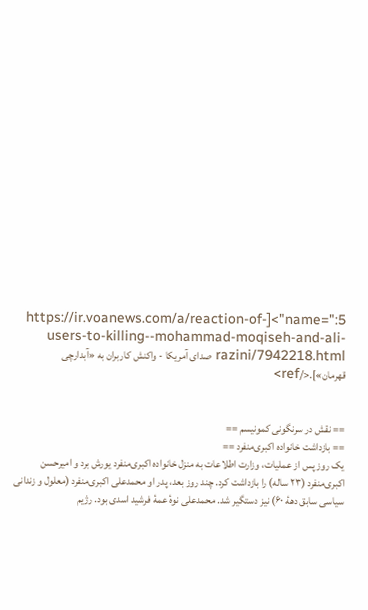name=":5">[https://ir.voanews.com/a/reaction-of-users-to-killing--mohammad-moqiseh-and-ali-razini/7942218.html صدای آمریکا - واکنش کاربران به «آبدارچی قهرمان»].</ref>


== نقش در سرنگونی کمونیسم ==
== بازداشت خانواده اکبری‌منفرد ==
یک روز پس از عملیات، وزارت اطلاعات به منزل خانواده اکبری‌منفرد یورش برد و امیرحسن اکبری‌منفرد (۲۳ ساله) را بازداشت کرد. چند روز بعد، پدر او محمدعلی اکبری‌منفرد (معلول و زندانی سیاسی سابق دههٔ ۶۰) نیز دستگیر شد. محمدعلی نوهٔ عمهٔ فرشید اسدی بود. رژیم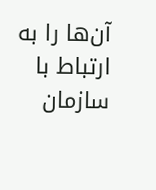آن‌ها را به ارتباط با سازمان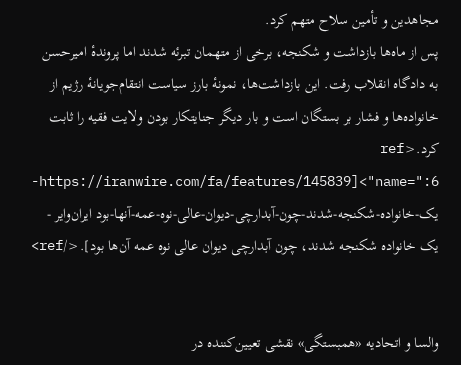مجاهدین و تأمین سلاح متهم کرد.
پس از ماه‌ها بازداشت و شکنجه، برخی از متهمان تبرئه شدند اما پروندهٔ امیرحسن به دادگاه انقلاب رفت. این بازداشت‌ها، نمونهٔ بارز سیاست انتقام‌جویانهٔ رژیم از خانواده‌ها و فشار بر بستگان است و بار دیگر جنایتکار بودن ولایت فقیه را ثابت کرد.<ref name=":6">[https://iranwire.com/fa/features/145839-یک-خانواده-شکنجه-شدند-چون-آبدارچی-دیوان-عالی-نوه-عمه-آنها-بود ایران‌وایر - یک خانواده شکنجه شدند، چون آبدارچی دیوان عالی نوه عمه آن‌ها بود].</ref>


والسا و اتحادیه «همبستگی» نقشی تعیین‌کننده در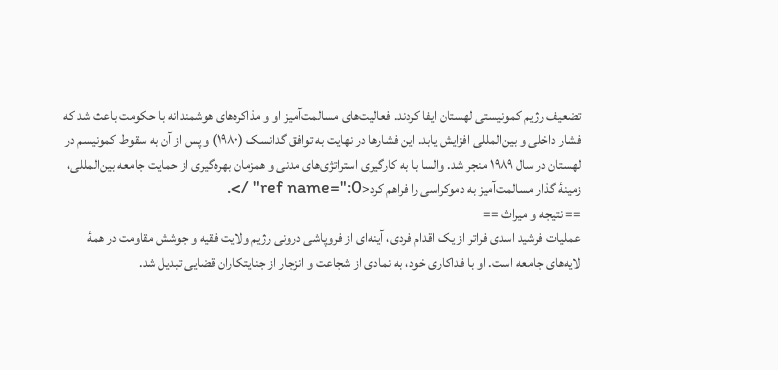تضعیف رژیم کمونیستی لهستان ایفا کردند. فعالیت‌های مسالمت‌آمیز او و مذاکره‌های هوشمندانه با حکومت باعث شد که فشار داخلی و بین‌المللی افزایش یابد. این فشارها در نهایت به توافق گدانسک (۱۹۸۰) و پس از آن به سقوط کمونیسم در لهستان در سال ۱۹۸۹ منجر شد. والسا با به کارگیری استراتژی‌های مدنی و همزمان بهره‌گیری از حمایت جامعه بین‌المللی، زمینهٔ گذار مسالمت‌آمیز به دموکراسی را فراهم کرد<ref name=":0" />.
== نتیجه و میراث ==
عملیات فرشید اسدی فراتر از یک اقدام فردی، آینه‌ای از فروپاشی درونی رژیم ولایت فقیه و جوشش مقاومت در همهٔ لایه‌های جامعه است. او با فداکاری خود، به نمادی از شجاعت و انزجار از جنایتکاران قضایی تبدیل شد.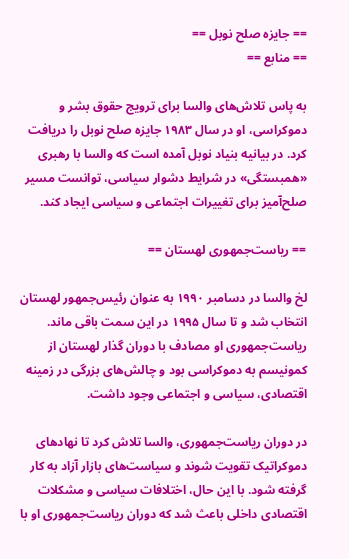== جایزه صلح نوبل ==
== منابع ==

به پاس تلاش‌های والسا برای ترویج حقوق بشر و دموکراسی، او در سال ۱۹۸۳ جایزه صلح نوبل را دریافت کرد. در بیانیه بنیاد نوبل آمده است که والسا با رهبری «همبستگی» در شرایط دشوار سیاسی، توانست مسیر صلح‌آمیز برای تغییرات اجتماعی و سیاسی ایجاد کند.

== ریاست‌جمهوری لهستان ==

لخ والسا در دسامبر ۱۹۹۰ به عنوان رئیس‌جمهور لهستان انتخاب شد و تا سال ۱۹۹۵ در این سمت باقی ماند. ریاست‌جمهوری او مصادف با دوران گذار لهستان از کمونیسم به دموکراسی بود و چالش‌های بزرگی در زمینه اقتصادی، سیاسی و اجتماعی وجود داشت.

در دوران ریاست‌جمهوری، والسا تلاش کرد تا نهادهای دموکراتیک تقویت شوند و سیاست‌های بازار آزاد به کار گرفته شود. با این حال، اختلافات سیاسی و مشکلات اقتصادی داخلی باعث شد که دوران ریاست‌جمهوری او با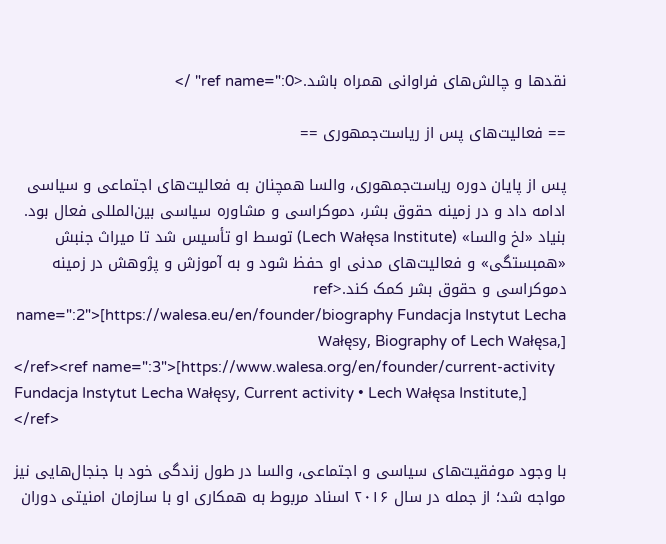نقدها و چالش‌های فراوانی همراه باشد.<ref name=":0" />

== فعالیت‌های پس از ریاست‌جمهوری ==

پس از پایان دوره ریاست‌جمهوری، والسا همچنان به فعالیت‌های اجتماعی و سیاسی ادامه داد و در زمینه حقوق بشر، دموکراسی و مشاوره سیاسی بین‌المللی فعال بود. بنیاد «لخ والسا» (Lech Wałęsa Institute) توسط او تأسیس شد تا میراث جنبش «همبستگی» و فعالیت‌های مدنی او حفظ شود و به آموزش و پژوهش در زمینه دموکراسی و حقوق بشر کمک کند.<ref name=":2">[https://walesa.eu/en/founder/biography Fundacja Instytut Lecha Wałęsy, Biography of Lech Wałęsa,]
</ref><ref name=":3">[https://www.walesa.org/en/founder/current-activity Fundacja Instytut Lecha Wałęsy, Current activity • Lech Wałęsa Institute,]
</ref>

با وجود موفقیت‌های سیاسی و اجتماعی، والسا در طول زندگی خود با جنجال‌هایی نیز مواجه شد؛ از جمله در سال ۲۰۱۶ اسناد مربوط به همکاری او با سازمان امنیتی دوران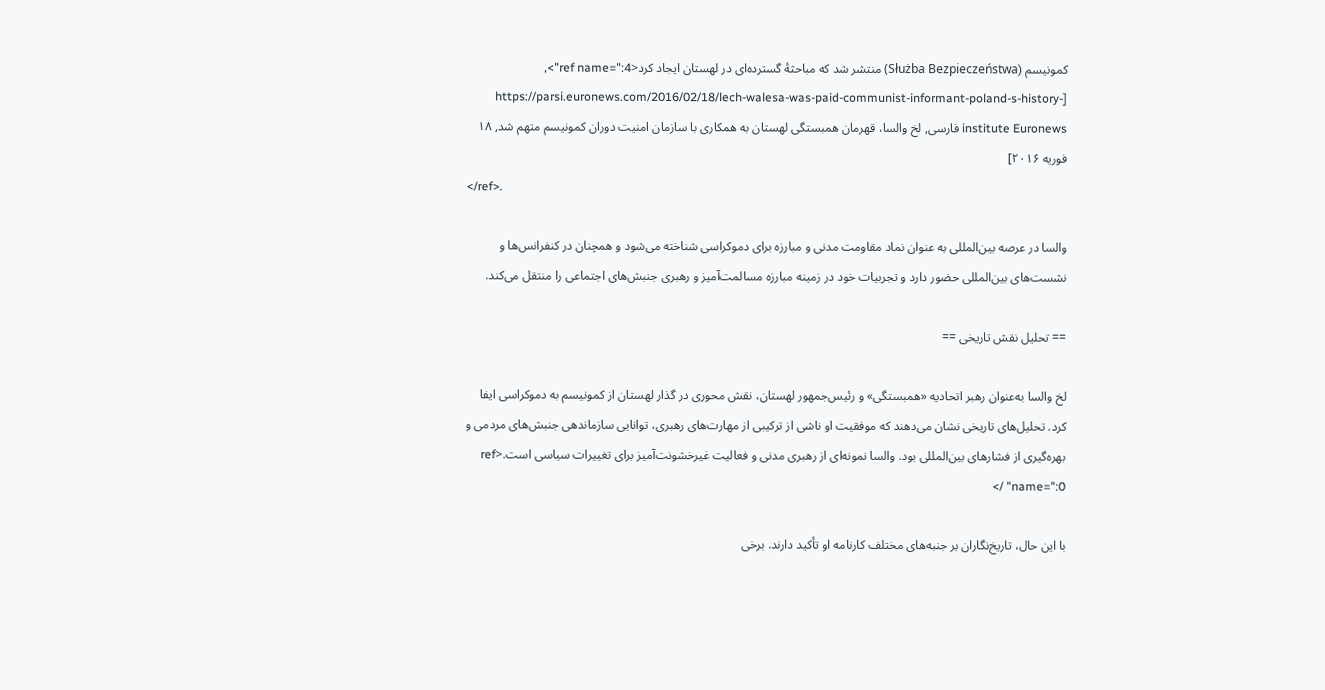کمونیسم (Służba Bezpieczeństwa) منتشر شد که مباحثهٔ گسترده‌ای در لهستان ایجاد کرد<ref name=":4">, [https://parsi.euronews.com/2016/02/18/lech-walesa-was-paid-communist-informant-poland-s-history-institute Euronews فارسی, لخ والسا، قهرمان همبستگی لهستان به همکاری با سازمان امنیت دوران کمونیسم متهم شد, ۱۸ فوریه ۲۰۱۶]
</ref>.

والسا در عرصه بین‌المللی به عنوان نماد مقاومت مدنی و مبارزه برای دموکراسی شناخته می‌شود و همچنان در کنفرانس‌ها و نشست‌های بین‌المللی حضور دارد و تجربیات خود در زمینه مبارزه مسالمت‌آمیز و رهبری جنبش‌های اجتماعی را منتقل می‌کند.

== تحلیل نقش تاریخی ==

لخ والسا به‌عنوان رهبر اتحادیه «همبستگی» و رئیس‌جمهور لهستان، نقش محوری در گذار لهستان از کمونیسم به دموکراسی ایفا کرد. تحلیل‌های تاریخی نشان می‌دهند که موفقیت او ناشی از ترکیبی از مهارت‌های رهبری، توانایی سازماندهی جنبش‌های مردمی و بهره‌گیری از فشارهای بین‌المللی بود. والسا نمونه‌ای از رهبری مدنی و فعالیت غیرخشونت‌آمیز برای تغییرات سیاسی است.<ref name=":0" />

با این حال، تاریخ‌نگاران بر جنبه‌های مختلف کارنامه او تأکید دارند. برخی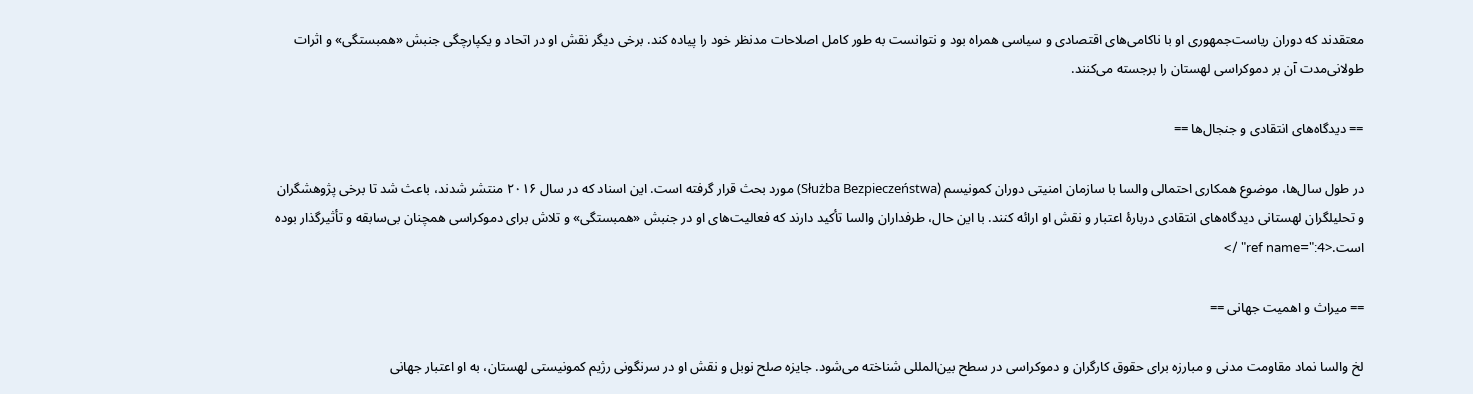معتقدند که دوران ریاست‌جمهوری او با ناکامی‌های اقتصادی و سیاسی همراه بود و نتوانست به طور کامل اصلاحات مدنظر خود را پیاده کند. برخی دیگر نقش او در اتحاد و یکپارچگی جنبش «همبستگی» و اثرات طولانی‌مدت آن بر دموکراسی لهستان را برجسته می‌کنند.

== دیدگاه‌های انتقادی و جنجال‌ها ==

در طول سال‌ها، موضوع همکاری احتمالی والسا با سازمان امنیتی دوران کمونیسم (Służba Bezpieczeństwa) مورد بحث قرار گرفته است. این اسناد که در سال ۲۰۱۶ منتشر شدند، باعث شد تا برخی پژوهشگران و تحلیلگران لهستانی دیدگاه‌های انتقادی دربارهٔ اعتبار و نقش او ارائه کنند. با این حال، طرفداران والسا تأکید دارند که فعالیت‌های او در جنبش «همبستگی» و تلاش برای دموکراسی همچنان بی‌سابقه و تأثیرگذار بوده است.<ref name=":4" />

== میراث و اهمیت جهانی ==

لخ والسا نماد مقاومت مدنی و مبارزه برای حقوق کارگران و دموکراسی در سطح بین‌المللی شناخته می‌شود. جایزه صلح نوبل و نقش او در سرنگونی رژیم کمونیستی لهستان، به او اعتبار جهانی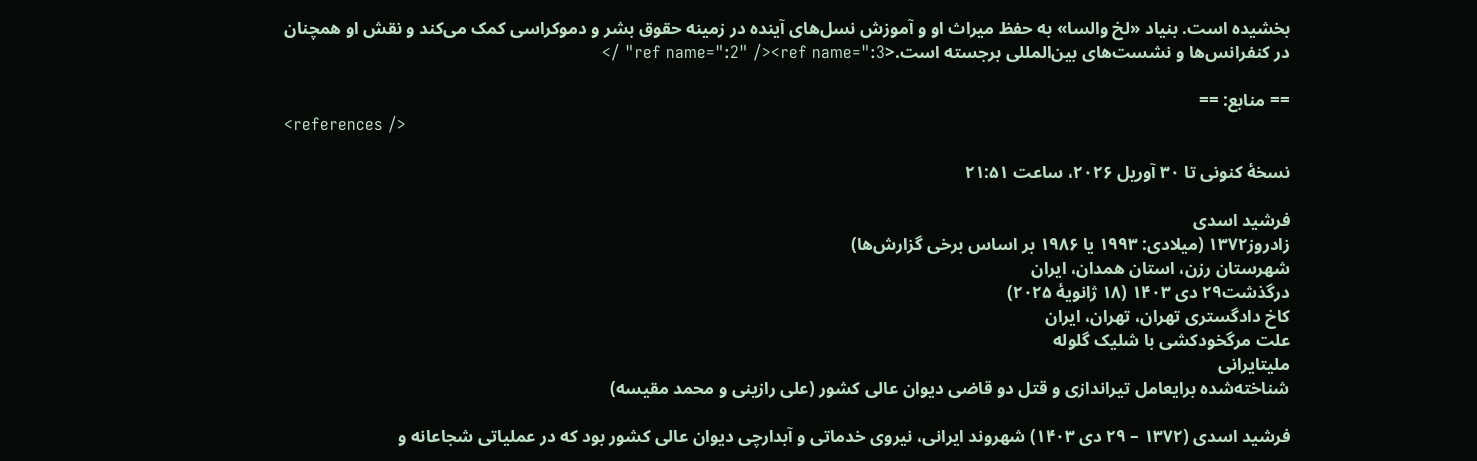بخشیده است. بنیاد «لخ والسا» به حفظ میراث او و آموزش نسل‌های آینده در زمینه حقوق بشر و دموکراسی کمک می‌کند و نقش او همچنان در کنفرانس‌ها و نشست‌های بین‌المللی برجسته است.<ref name=":2" /><ref name=":3" />

== منابع: ==
<references />

نسخهٔ کنونی تا ۳۰ آوریل ۲۰۲۶، ساعت ۲۱:۵۱

فرشید اسدی
زادروز۱۳۷۲ (میلادی: ۱۹۹۳ یا ۱۹۸۶ بر اساس برخی گزارش‌ها)
شهرستان رزن، استان همدان، ایران
درگذشت۲۹ دی ۱۴۰۳ (۱۸ ژانویهٔ ۲۰۲۵)
کاخ دادگستری تهران، تهران، ایران
علت مرگخودکشی با شلیک گلوله
ملیتایرانی
شناخته‌شده برایعامل تیراندازی و قتل دو قاضی دیوان عالی کشور (علی رازینی و محمد مقیسه)

فرشید اسدی (۱۳۷۲ – ۲۹ دی ۱۴۰۳) شهروند ایرانی، نیروی خدماتی و آبدارچی دیوان عالی کشور بود که در عملیاتی شجاعانه و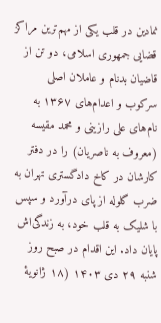نمادین در قلب یکی از مهم‌ترین مراکز قضایی جمهوری اسلامی، دو تن از قاضیان بدنام و عاملان اصلی سرکوب و اعدام‌های ۱۳۶۷ به نام‌های علی رازینی و محمد مقیسه (معروف به ناصریان) را در دفتر کارشان در کاخ دادگستری تهران به ضرب گلوله از پای درآورد و سپس با شلیک به قلب خود، به زندگی‌اش پایان داد. این اقدام در صبح روز شنبه ۲۹ دی ۱۴۰۳ (۱۸ ژانویهٔ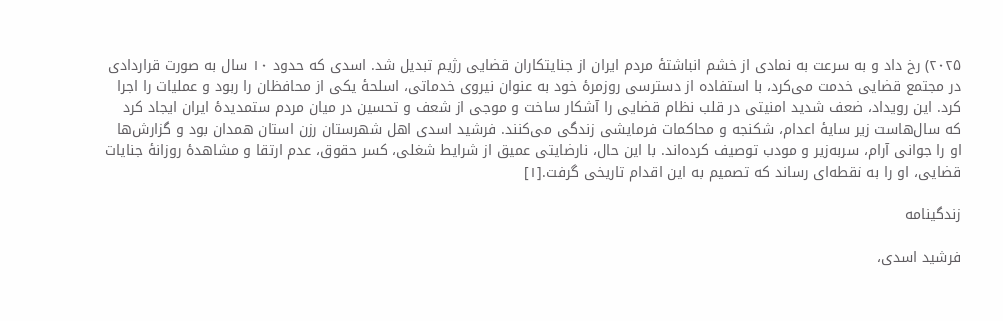۲۰۲۵) رخ داد و به سرعت به نمادی از خشم انباشتهٔ مردم ایران از جنایتکاران قضایی رژیم تبدیل شد. اسدی که حدود ۱۰ سال به صورت قراردادی در مجتمع قضایی خدمت می‌کرد، با استفاده از دسترسی روزمرهٔ خود به عنوان نیروی خدماتی، اسلحهٔ یکی از محافظان را ربود و عملیات را اجرا کرد. این رویداد، ضعف شدید امنیتی در قلب نظام قضایی را آشکار ساخت و موجی از شعف و تحسین در میان مردم ستمدیدهٔ ایران ایجاد کرد که سال‌هاست زیر سایهٔ اعدام، شکنجه و محاکمات فرمایشی زندگی می‌کنند. فرشید اسدی اهل شهرستان رزن استان همدان بود و گزارش‌ها او را جوانی آرام، سربه‌زیر و مودب توصیف کرده‌اند. با این حال، نارضایتی عمیق از شرایط شغلی، کسر حقوق، عدم ارتقا و مشاهدهٔ روزانهٔ جنایات قضایی، او را به نقطه‌ای رساند که تصمیم به این اقدام تاریخی گرفت.[۱]

زندگینامه

فرشید اسدی،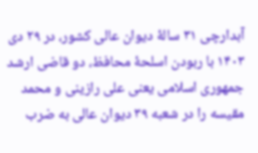آبدارچی ۳۱ سالهٔ دیوان عالی کشور، در ۲۹ دی ۱۴۰۳ با ربودن اسلحهٔ محافظ، دو قاضی ارشد جمهوری اسلامی یعنی علی رازینی و محمد مقیسه را در شعبه ۳۹ دیوان عالی به ضرب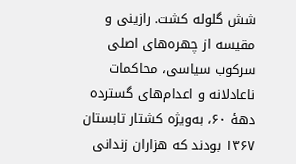شش گلوله کشت. رازینی و مقیسه از چهره‌های اصلی سرکوب سیاسی، محاکمات ناعادلانه و اعدام‌های گسترده دههٔ ۶۰، به‌ویژه کشتار تابستان ۱۳۶۷ بودند که هزاران زندانی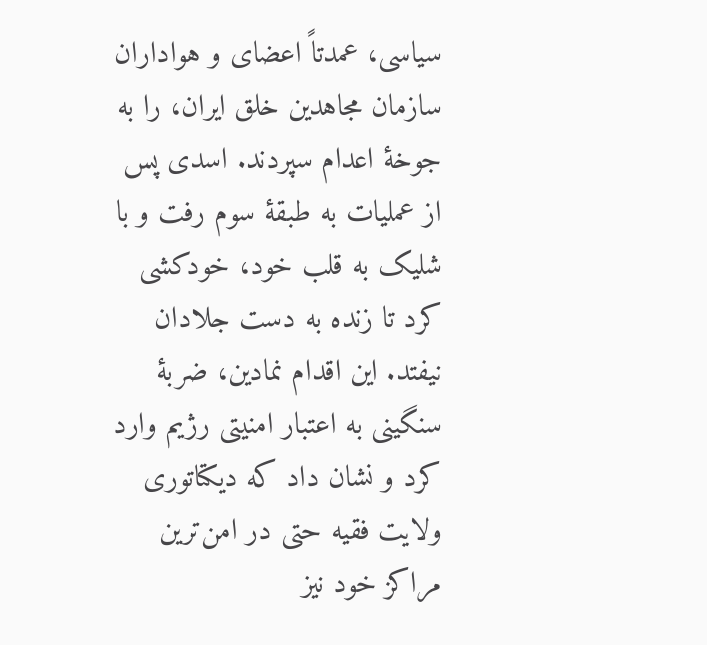سیاسی، عمدتاً اعضای و هواداران سازمان مجاهدین خلق ایران، را به جوخهٔ اعدام سپردند. اسدی پس از عملیات به طبقهٔ سوم رفت و با شلیک به قلب خود، خودکشی کرد تا زنده به دست جلادان نیفتد. این اقدام نمادین، ضربهٔ سنگینی به اعتبار امنیتی رژیم وارد کرد و نشان داد که دیکتاتوری ولایت فقیه حتی در امن‌ترین مراکز خود نیز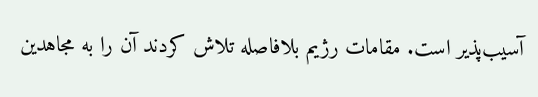آسیب‌پذیر است. مقامات رژیم بلافاصله تلاش کردند آن را به مجاهدین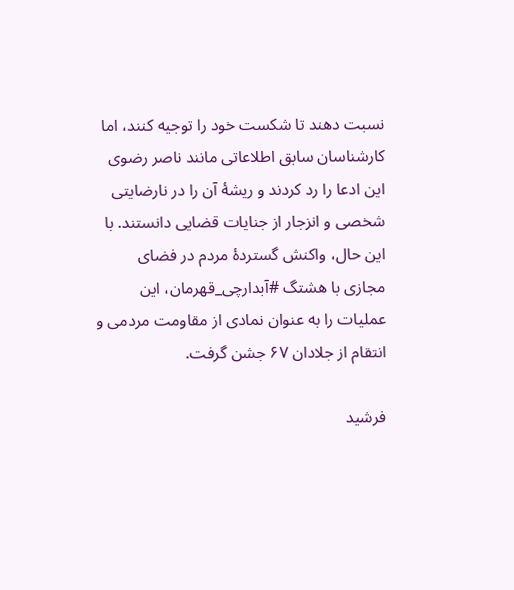نسبت دهند تا شکست خود را توجیه کنند، اما کارشناسان سابق اطلاعاتی مانند ناصر رضوی این ادعا را رد کردند و ریشهٔ آن را در نارضایتی شخصی و انزجار از جنایات قضایی دانستند. با این حال، واکنش گستردهٔ مردم در فضای مجازی با هشتگ #آبدارچی_قهرمان، این عملیات را به عنوان نمادی از مقاومت مردمی و انتقام از جلادان ۶۷ جشن گرفت.

فرشید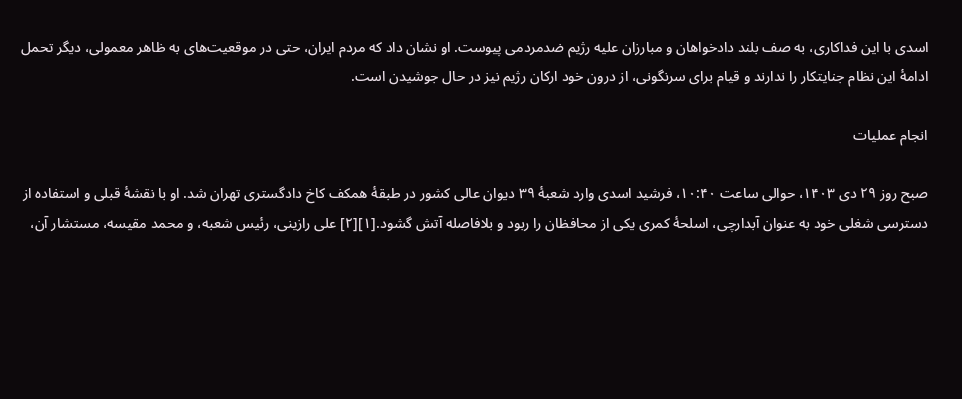اسدی با این فداکاری، به صف بلند دادخواهان و مبارزان علیه رژیم ضدمردمی پیوست. او نشان داد که مردم ایران، حتی در موقعیت‌های به ظاهر معمولی، دیگر تحمل ادامهٔ این نظام جنایتکار را ندارند و قیام برای سرنگونی، از درون خود ارکان رژیم نیز در حال جوشیدن است.

انجام عملیات

صبح روز ۲۹ دی ۱۴۰۳، حوالی ساعت ۱۰:۴۰، فرشید اسدی وارد شعبهٔ ۳۹ دیوان عالی کشور در طبقهٔ همکف کاخ دادگستری تهران شد. او با نقشهٔ قبلی و استفاده از دسترسی شغلی خود به عنوان آبدارچی، اسلحهٔ کمری یکی از محافظان را ربود و بلافاصله آتش گشود.[۱][۲] علی رازینی، رئیس شعبه، و محمد مقیسه، مستشار آن،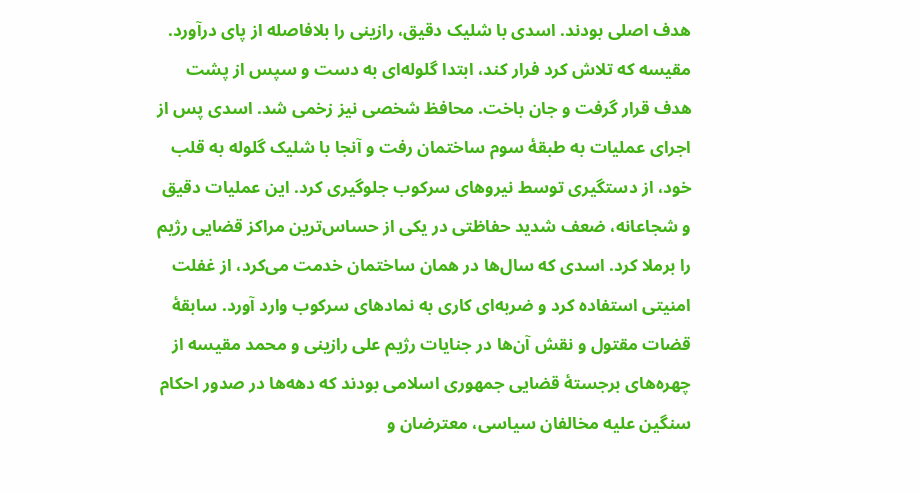هدف اصلی بودند. اسدی با شلیک دقیق، رازینی را بلافاصله از پای درآورد. مقیسه که تلاش کرد فرار کند، ابتدا گلوله‌ای به دست و سپس از پشت هدف قرار گرفت و جان باخت. محافظ شخصی نیز زخمی شد. اسدی پس از اجرای عملیات به طبقهٔ سوم ساختمان رفت و آنجا با شلیک گلوله به قلب خود، از دستگیری توسط نیروهای سرکوب جلوگیری کرد. این عملیات دقیق و شجاعانه، ضعف شدید حفاظتی در یکی از حساس‌ترین مراکز قضایی رژیم را برملا کرد. اسدی که سال‌ها در همان ساختمان خدمت می‌کرد، از غفلت امنیتی استفاده کرد و ضربه‌ای کاری به نمادهای سرکوب وارد آورد. سابقهٔ قضات مقتول و نقش آن‌ها در جنایات رژیم علی رازینی و محمد مقیسه از چهره‌های برجستهٔ قضایی جمهوری اسلامی بودند که دهه‌ها در صدور احکام سنگین علیه مخالفان سیاسی، معترضان و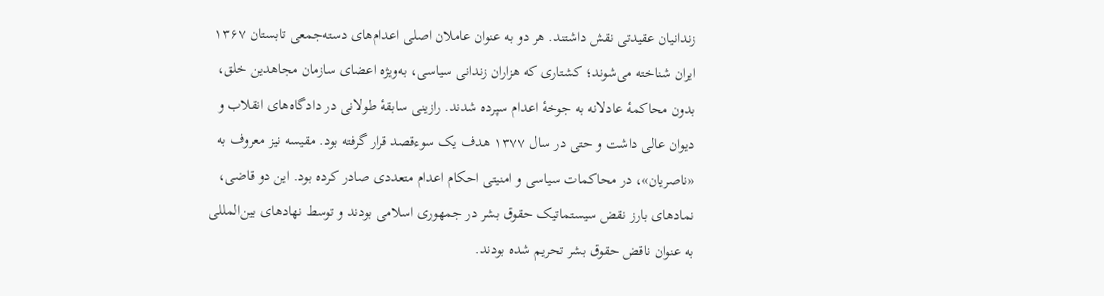زندانیان عقیدتی نقش داشتند. هر دو به عنوان عاملان اصلی اعدام‌های دسته‌جمعی تابستان ۱۳۶۷ ایران شناخته می‌شوند؛ کشتاری که هزاران زندانی سیاسی، به‌ویژه اعضای سازمان مجاهدین خلق، بدون محاکمهٔ عادلانه به جوخهٔ اعدام سپرده شدند. رازینی سابقهٔ طولانی در دادگاه‌های انقلاب و دیوان عالی داشت و حتی در سال ۱۳۷۷ هدف یک سوءقصد قرار گرفته بود. مقیسه نیز معروف به «ناصریان»، در محاکمات سیاسی و امنیتی احکام اعدام متعددی صادر کرده بود. این دو قاضی، نمادهای بارز نقض سیستماتیک حقوق بشر در جمهوری اسلامی بودند و توسط نهادهای بین‌المللی به عنوان ناقض حقوق بشر تحریم شده بودند.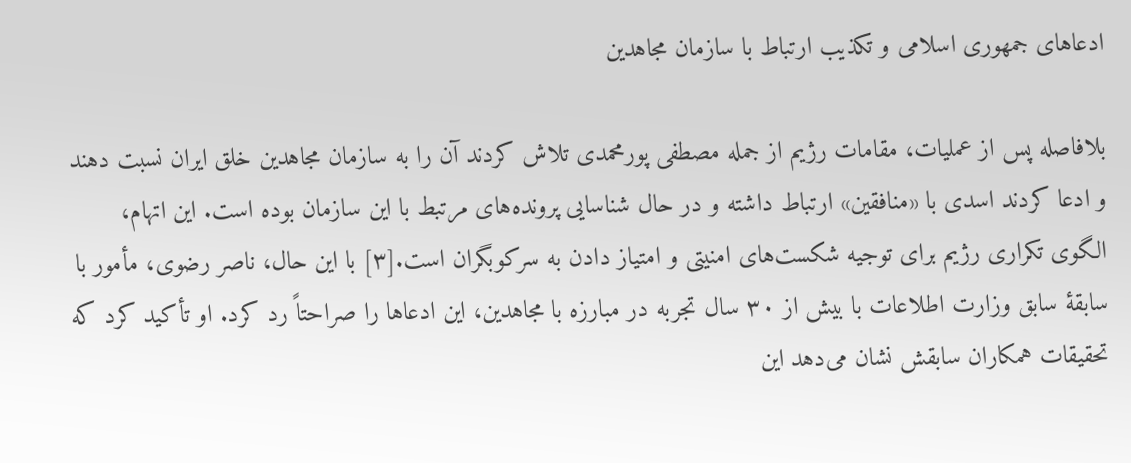ادعاهای جمهوری اسلامی و تکذیب ارتباط با سازمان مجاهدین

بلافاصله پس از عملیات، مقامات رژیم از جمله مصطفی پورمحمدی تلاش کردند آن را به سازمان مجاهدین خلق ایران نسبت دهند و ادعا کردند اسدی با «منافقین» ارتباط داشته و در حال شناسایی پرونده‌های مرتبط با این سازمان بوده است. این اتهام، الگوی تکراری رژیم برای توجیه شکست‌های امنیتی و امتیاز دادن به سرکوبگران است.[۳] با این حال، ناصر رضوی، مأمور با سابقهٔ سابق وزارت اطلاعات با بیش از ۳۰ سال تجربه در مبارزه با مجاهدین، این ادعاها را صراحتاً رد کرد. او تأکید کرد که تحقیقات همکاران سابقش نشان می‌دهد این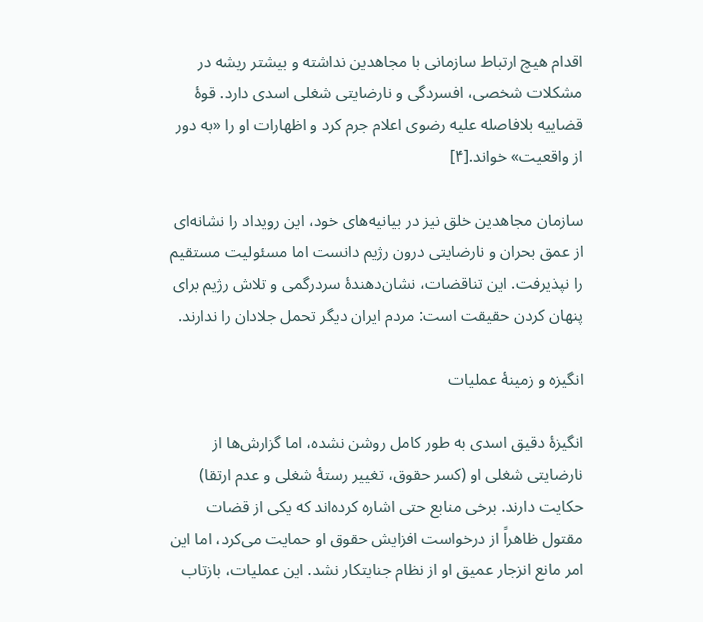اقدام هیچ ارتباط سازمانی با مجاهدین نداشته و بیشتر ریشه در مشکلات شخصی، افسردگی و نارضایتی شغلی اسدی دارد. قوهٔ قضاییه بلافاصله علیه رضوی اعلام جرم کرد و اظهارات او را «به دور از واقعیت» خواند.[۴]

سازمان مجاهدین خلق نیز در بیانیه‌های خود، این رویداد را نشانه‌ای از عمق بحران و نارضایتی درون رژیم دانست اما مسئولیت مستقیم را نپذیرفت. این تناقضات، نشان‌دهندهٔ سردرگمی و تلاش رژیم برای پنهان کردن حقیقت است: مردم ایران دیگر تحمل جلادان را ندارند.

انگیزه و زمینهٔ عملیات

انگیزهٔ دقیق اسدی به طور کامل روشن نشده، اما گزارش‌ها از نارضایتی شغلی او (کسر حقوق، تغییر رستهٔ شغلی و عدم ارتقا) حکایت دارند. برخی منابع حتی اشاره کرده‌اند که یکی از قضات مقتول ظاهراً از درخواست افزایش حقوق او حمایت می‌کرد، اما این امر مانع انزجار عمیق او از نظام جنایتکار نشد. این عملیات، بازتاب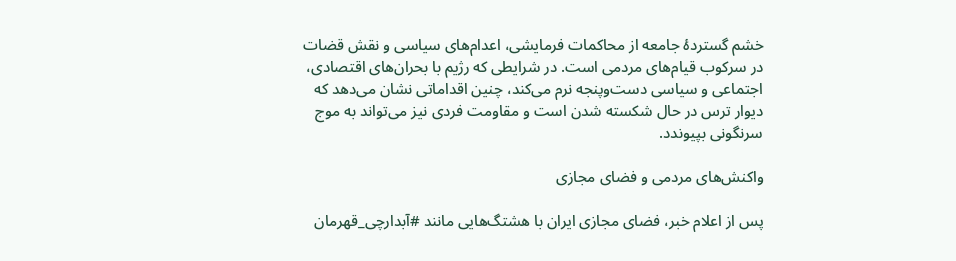خشم گستردهٔ جامعه از محاکمات فرمایشی، اعدام‌های سیاسی و نقش قضات در سرکوب قیام‌های مردمی است. در شرایطی که رژیم با بحران‌های اقتصادی، اجتماعی و سیاسی دست‌وپنجه نرم می‌کند، چنین اقداماتی نشان می‌دهد که دیوار ترس در حال شکسته شدن است و مقاومت فردی نیز می‌تواند به موج سرنگونی بپیوندد.

واکنش‌های مردمی و فضای مجازی

پس از اعلام خبر، فضای مجازی ایران با هشتگ‌هایی مانند #آبدارچی_قهرمان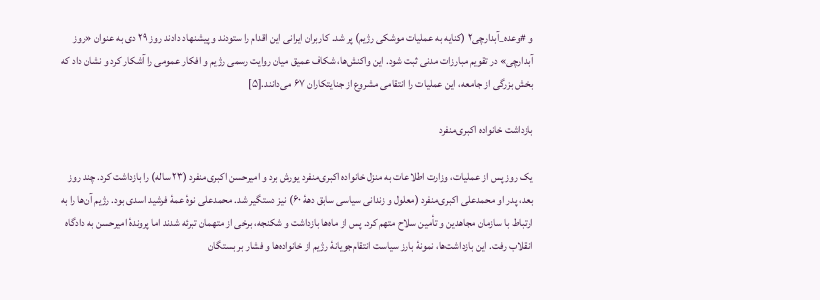و #وعده_آبدارچی۲ (کنایه به عملیات موشکی رژیم) پر شد. کاربران ایرانی این اقدام را ستودند و پیشنهاد دادند روز ۲۹ دی به عنوان «روز آبدارچی» در تقویم مبارزات مدنی ثبت شود. این واکنش‌ها، شکاف عمیق میان روایت رسمی رژیم و افکار عمومی را آشکار کرد و نشان داد که بخش بزرگی از جامعه، این عملیات را انتقامی مشروع از جنایتکاران ۶۷ می‌دانند.[۵]

بازداشت خانواده اکبری‌منفرد

یک روز پس از عملیات، وزارت اطلاعات به منزل خانواده اکبری‌منفرد یورش برد و امیرحسن اکبری‌منفرد (۲۳ ساله) را بازداشت کرد. چند روز بعد، پدر او محمدعلی اکبری‌منفرد (معلول و زندانی سیاسی سابق دههٔ ۶۰) نیز دستگیر شد. محمدعلی نوهٔ عمهٔ فرشید اسدی بود. رژیم آن‌ها را به ارتباط با سازمان مجاهدین و تأمین سلاح متهم کرد. پس از ماه‌ها بازداشت و شکنجه، برخی از متهمان تبرئه شدند اما پروندهٔ امیرحسن به دادگاه انقلاب رفت. این بازداشت‌ها، نمونهٔ بارز سیاست انتقام‌جویانهٔ رژیم از خانواده‌ها و فشار بر بستگان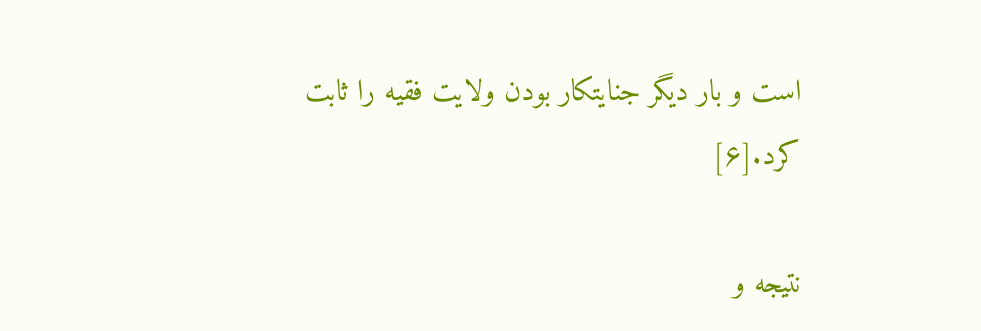است و بار دیگر جنایتکار بودن ولایت فقیه را ثابت کرد.[۶]

نتیجه و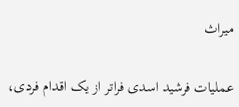میراث

عملیات فرشید اسدی فراتر از یک اقدام فردی،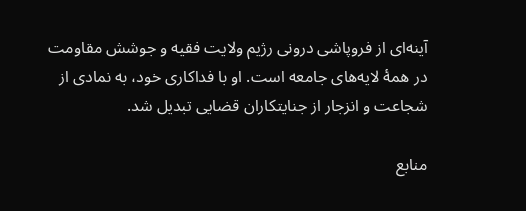آینه‌ای از فروپاشی درونی رژیم ولایت فقیه و جوشش مقاومت در همهٔ لایه‌های جامعه است. او با فداکاری خود، به نمادی از شجاعت و انزجار از جنایتکاران قضایی تبدیل شد.

منابع